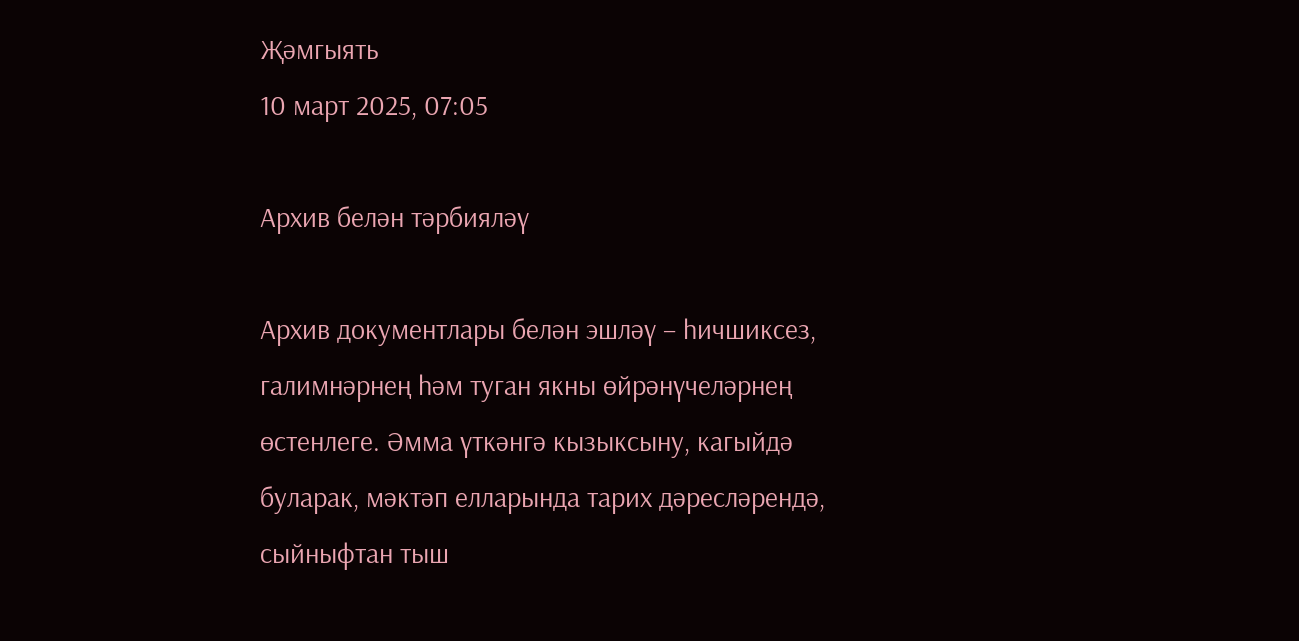Җәмгыять
10 март 2025, 07:05

Архив белән тәрбияләү

Архив документлары белән эшләү – һичшиксез, галимнәрнең һәм туган якны өйрәнүчеләрнең өстенлеге. Әмма үткәнгә кызыксыну, кагыйдә буларак, мәктәп елларында тарих дәресләрендә, сыйныфтан тыш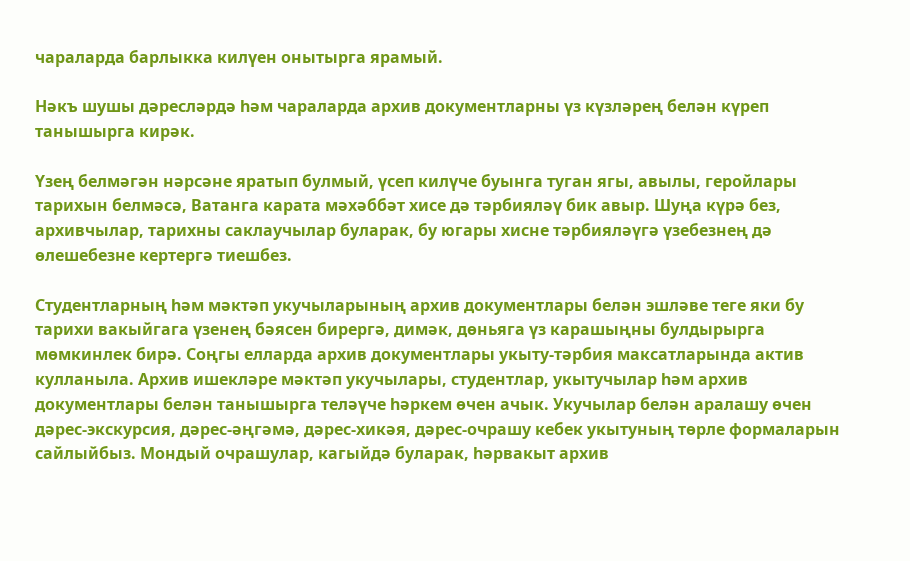чараларда барлыкка килүен онытырга ярамый.

Нәкъ шушы дәресләрдә һәм чараларда архив документларны үз күзләрең белән күреп танышырга кирәк.

Үзең белмәгән нәрсәне яратып булмый, үсеп килүче буынга туган ягы, авылы, геройлары тарихын белмәсә, Ватанга карата мәхәббәт хисе дә тәрбияләү бик авыр. Шуңа күрә без, архивчылар, тарихны саклаучылар буларак, бу югары хисне тәрбияләүгә үзебезнең дә өлешебезне кертергә тиешбез.

Студентларның һәм мәктәп укучыларының архив документлары белән эшләве теге яки бу тарихи вакыйгага үзенең бәясен бирергә, димәк, дөньяга үз карашыңны булдырырга мөмкинлек бирә. Соңгы елларда архив документлары укыту-тәрбия максатларында актив кулланыла. Архив ишекләре мәктәп укучылары, студентлар, укытучылар һәм архив документлары белән танышырга теләүче һәркем өчен ачык. Укучылар белән аралашу өчен дәрес-экскурсия, дәрес-әңгәмә, дәрес-хикәя, дәрес-очрашу кебек укытуның төрле формаларын сайлыйбыз. Мондый очрашулар, кагыйдә буларак, һәрвакыт архив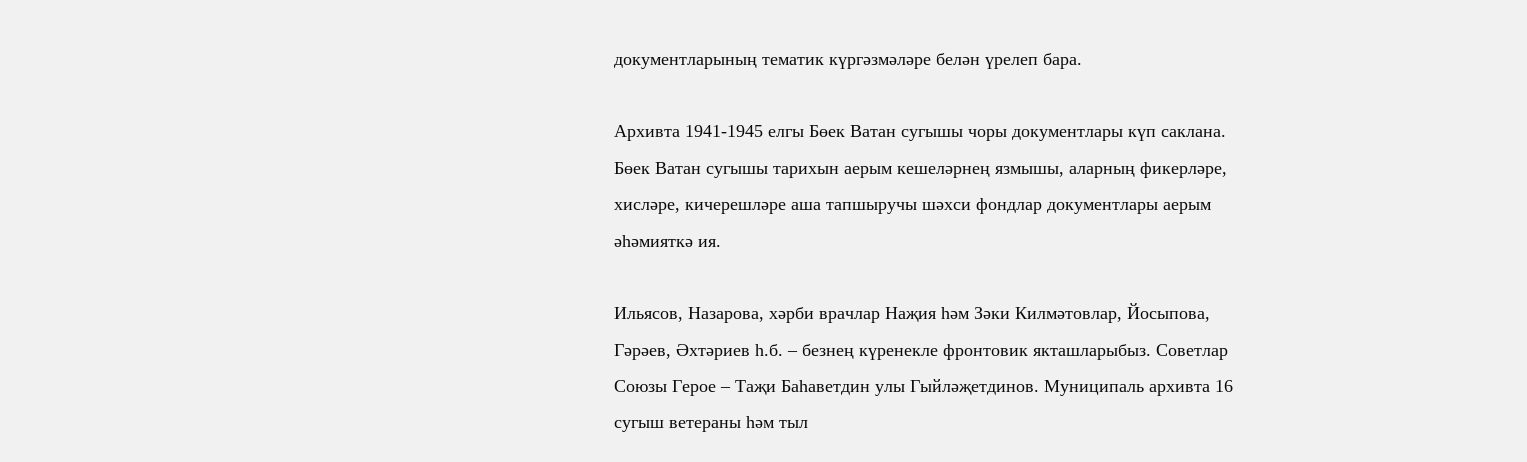документларының тематик күргәзмәләре белән үрелеп бара.

Архивта 1941-1945 елгы Бөек Ватан сугышы чоры документлары күп саклана. Бөек Ватан сугышы тарихын аерым кешеләрнең язмышы, аларның фикерләре, хисләре, кичерешләре аша тапшыручы шәхси фондлар документлары аерым әһәмияткә ия.

Ильясов, Назарова, хәрби врачлар Наҗия һәм Зәки Килмәтовлар, Йосыпова, Гәрәев, Әхтәриев һ.б. – безнең күренекле фронтовик якташларыбыз. Советлар Союзы Герое – Таҗи Баһаветдин улы Гыйләҗетдинов. Муниципаль архивта 16 сугыш ветераны һәм тыл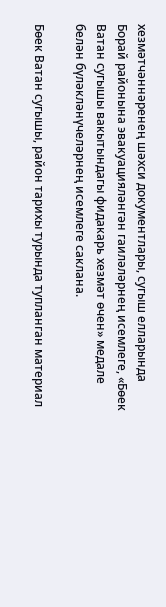хезмәтчәннәренең шәхси документлары, сугыш елларында Борай районына эвакуацияләнгән гаиләләрнең исемлеге, «Бөек Ватан сугышы вакытындагы фидакарь хезмәт өчен» медале белән бүләкләнүчеләрнең исемлеге саклана.

Бөек Ватан сугышы, район тарихы турында тупланган материал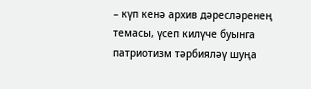– күп кенә архив дәресләренең темасы, үсеп килүче буынга патриотизм тәрбияләү шуңа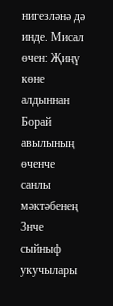нигезләнә дә инде. Мисал өчен: Җиңү көне алдыннан Борай авылының өченче санлы мәктәбенең 3нче сыйныф укучылары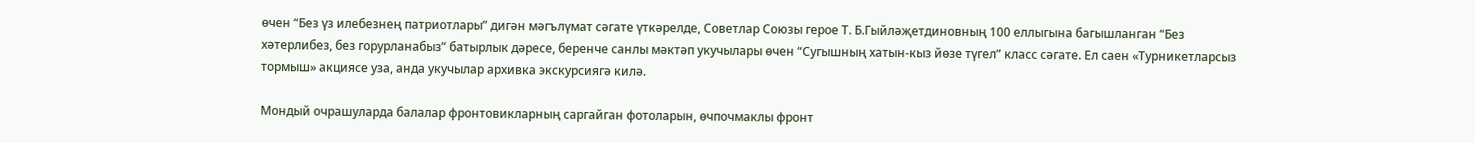өчен “Без үз илебезнең патриотлары” дигән мәгълүмат сәгате үткәрелде, Советлар Союзы герое Т. Б.Гыйләҗетдиновның 100 еллыгына багышланган “Без хәтерлибез, без горурланабыз” батырлык дәресе, беренче санлы мәктәп укучылары өчен “Сугышның хатын-кыз йөзе түгел” класс сәгате. Ел саен «Турникетларсыз тормыш» акциясе уза, анда укучылар архивка экскурсиягә килә.

Мондый очрашуларда балалар фронтовикларның саргайган фотоларын, өчпочмаклы фронт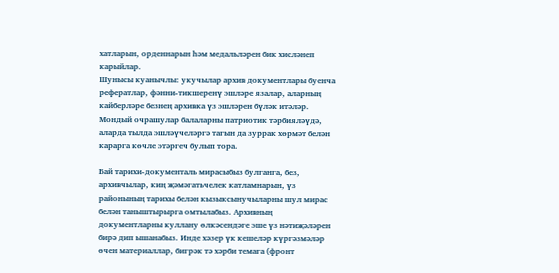хатларын, орденнарын һәм медальләрен бик хисләнеп карыйлар.
Шунысы куанычлы: укучылар архив документлары буенча рефератлар, фәнни-тикшеренү эшләре язалар, аларның кайберләре безнең архивка үз эшләрен бүләк итәләр. Мондый очрашулар балаларны патриотик тәрбияләүдә, аларда тылда эшләүчеләргә тагын да зуррак хөрмәт белән карарга көчле этәргеч булып тора.

Бай тарихи-документаль мирасыбыз булганга, без, архивчылар, киң җәмәгатьчелек катламнарын, үз районының тарихы белән кызыксынучыларны шул мирас белән таныштырырга омтылабыз. Архивның документларны куллану өлкәсендәге эше үз нәтиҗәләрен бирә дип ышанабыз. Инде хәзер үк кешеләр күргәзмәләр өчен материаллар, бигрәк тә хәрби темага (фронт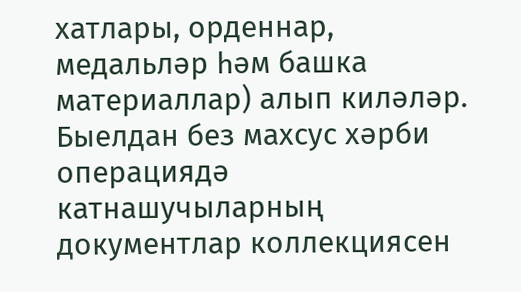хатлары, орденнар, медальләр һәм башка материаллар) алып киләләр. Быелдан без махсус хәрби операциядә катнашучыларның документлар коллекциясен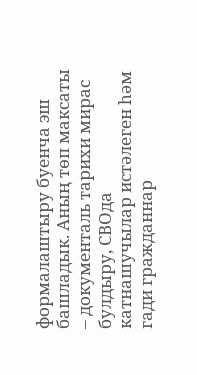формалаштыру буенча эш башладык. Аның төп максаты – документаль тарихи мирас булдыру, СВОда катнашучылар истәлеген һәм гади гражданнар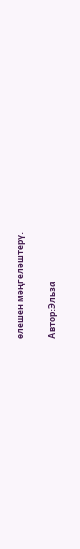өлешен мәңгеләштерү.

Автор:Эльза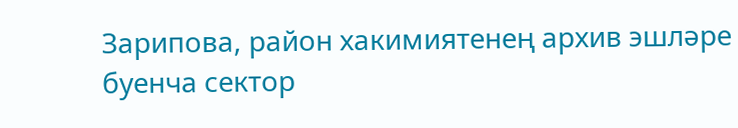Зарипова, район хакимиятенең архив эшләре буенча сектор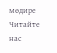мөдире
Читайте нас